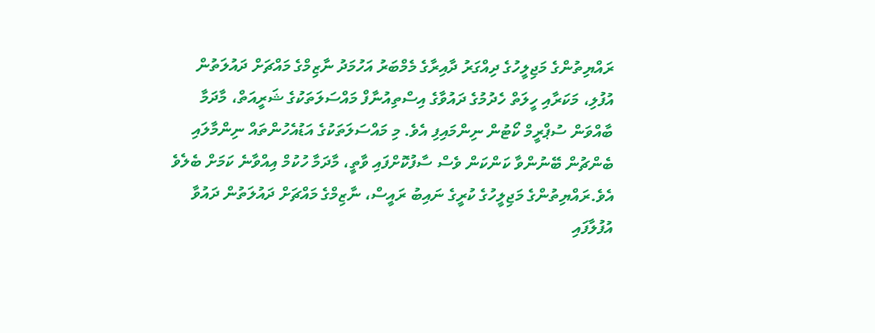ރައްޔިތުންގެ މަޖިލީހުގެ ދިއްގަރު ދާއިރާގެ މެމްބަރު އަހުމަދު ނާޒިމްގެ މައްޗަށް ދައުލަތުން އުފުލި، މަކަރާއި ހީލަތް ހެދުމުގެ ދައުވާގެ އިސްތިއުނާފް މައްސަލަތަކުގެ ޝަރީއަތް، މާދަމާ ބާއްވަން ސުޕްރީމް ކޯޓުން ނިންމައިފި އެވެ. މި މައްސަލަތަކުގެ އަޑުއެހުންތައް ނިންމާލައި ބެންޗުން ބޭނުންވާ ކަންކަން ވެސް ސާފުކޮށްފައި ވާތީ، މާދަމާ ހުކުމް އިއްވާނެ ކަމަށް ބެލެވެ އެވެ.ރައްޔިތުންގެ މަޖިލީހުގެ ކުރީގެ ނައިބު ރައީސް، ނާޒިމްގެ މައްޗަށް ދައުލަތުން ދައުވާ އުފުލާފައި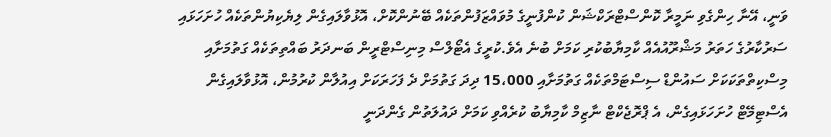ވަނީ، އޭނާ ހިންގެވި ނަމީރާ ކޮންސްޓްރަކްޝަން ކުންފުނީގެ މުވައްޒަފުންތަކެއް ބޭނުންކޮށް، އޮޅުވާލައިގެން ލިޔެކިޔުންތަކެއް ހުށަހަޅައި ސަރުކާރުގެ ހަތަރު މަޝްރޫއުއެއް ކާމިޔާބުކުރި ކަމަށް ބުނެ އެވެ.ކުރީގެ އެޓޯލްސް މިނިސްޓްރީން ބަނދަރު ބައްތިތަކެއް ގަތުމަށާއި މިސްކިތްތަކަކަށް ސައުންޑް ސިސްޓަމްތަކެއް ގަތުމަށާއި 15،000 ދިދަ ގަތުމަށް ދެ ފަހަރަކަށް އިއުލާން ކުރުމުން، އޮޅުވާލައިގެން އެސްޓިމޭޓް ހުށަހަޅައިގެން، އެ ޕްރޮޖެކްޓް ނާޒިމް ކާމިޔާބު ކުރެއްވި ކަމަށް ދައުލަތުން ގެންދަނީ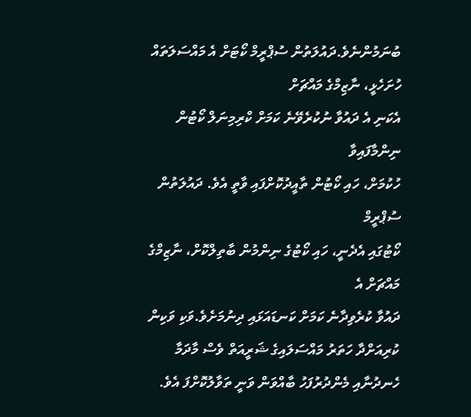ބުނަމުންނެވެ.ދައުލަތުން ސުޕްރީމް ކޯޓަށް އެ މައްސަލަތައް ހުށަހެޅީ، ނާޒިމްގެ މައްޗަށް
އެކަނި އެ ދައުވާ ނުކުރެވޭނެ ކަމަށް ކްރިމިނަލް ކޯޓުން ނިންމާފައިވާ
ހުކުމަށް، ހައި ކޯޓުން ތާއީދުކޮށްފައި ވާތީ އެވެ. ދައުލަތުން ސުޕްރީމް
ކޯޓުގައި އެދެނީ، ހައި ކޯޓުގެ ނިންމުން ބާތިލްކޮށް، ނާޒިމްގެ މައްޗަށް އެ
ދައުވާ ކުރެވިދާނެ ކަމަށް ކަނޑައަޅައި ދިނުމަށެވެ.ވަކި ވަކިން ކުރިއަށްދާ ހަތަރު މައްސަލައިގެ ޝަރީއަތް ވެސް މާދަމާ ހެނދުނާއި މެންދުރުފަހު ބާއްވަން ވަނީ ތަވާލުކޮށްފަ އެވެ.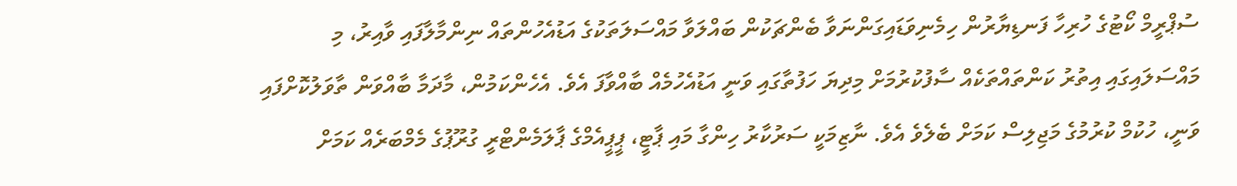ސުޕްރީމް ކޯޓުގެ ހުރިހާ ފަނޑިޔާރުން ހިމެނިވަޑައިގަންނަވާ ބެންޗަކުން ބައްލަވާ މައްސަލަތަކުގެ އަޑުއެހުންތައް ނިންމާލާފައި ވާއިރު، މި މައްސަލައިގައި އިތުރު ކަންތައްތަކެއް ސާފުކުރުމަށް މިދިޔަ ހަފުތާގައި ވަނީ އަޑުއެހުމެއް ބާއްވާފަ އެވެ. އެހެންކަމުން، މާދަމާ ބާއްވަން ތާވަލުކޮށްފައި ވަނީ، ހުކުމް ކުރުމުގެ މަޖިލިސް ކަމަށް ބެލެވެ އެވެ. ނާޒިމަކީ ސަރުކާރު ހިންގާ މައި ޕާޓީ، ޕީޕީއެމްގެ ޕާލަމެންޓްރީ ގުރޫޕުގެ މެމްބަރެއް ކަމަށް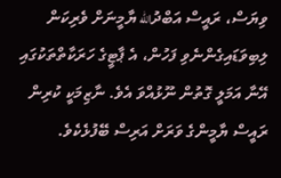ވިޔަސް، ރައީސް އަބްދުالله ޔާމީނަށް ވެރިކަން ލިބިވަޑައިގެންނެވި ފަހުން، އެ ޕާޓީގެ ހަރަކާތްތަކުގައި އޭނާ އަމަލީ ގޮތުން ނޫޅުއްވަ އެވެ. ނާޒިމަކީ ކުރިން ރައީސް ޔާމީންގެ ވަރަށް އަރިސް ބޭފުޅެކެވެ.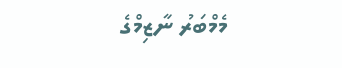މެމްބަރު ނާޒިމްގެ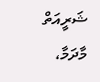ޝަރީއަތް މާދަމާ،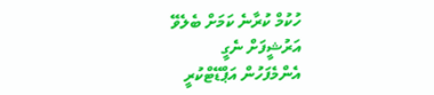ހުކުމް ކުރާނެ ކަމަށް ބެލެވޭ
އަރުޝީފަށް ނެގީ
އެންމެފަހުން އަޕްޑޭޓްކުރީ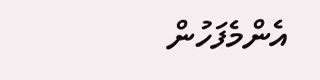އެންމެފަހުން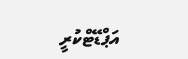އަޕްޑޭޓްކުރީ